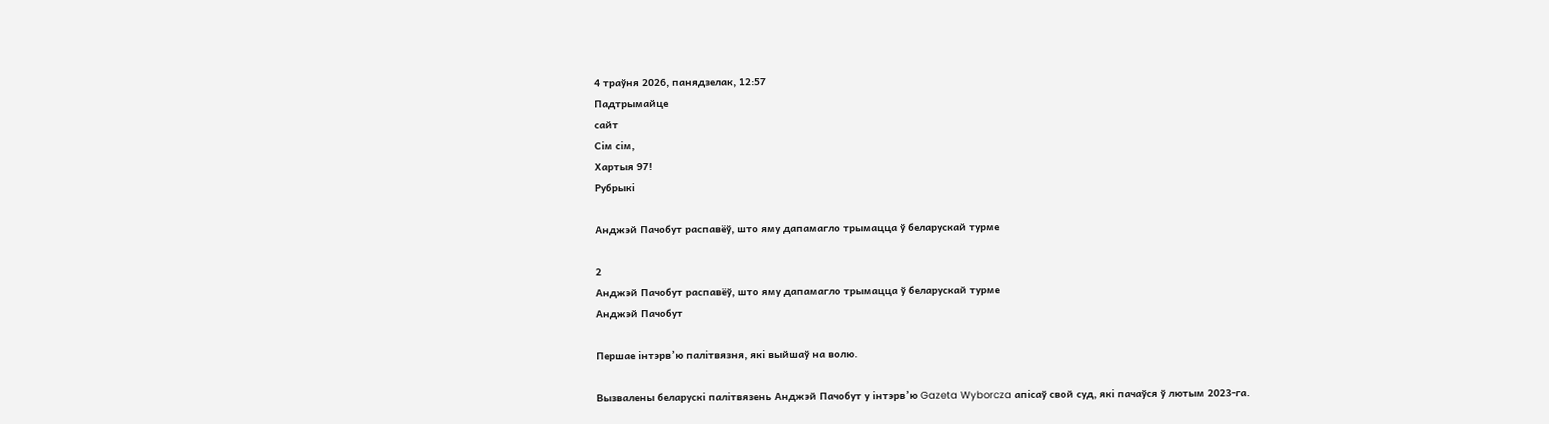4 траўня 2026, панядзелак, 12:57
Падтрымайце
сайт
Сім сім,
Хартыя 97!
Рубрыкі

Анджэй Пачобут распавёў, што яму дапамагло трымацца ў беларускай турме

2
Анджэй Пачобут распавёў, што яму дапамагло трымацца ў беларускай турме
Анджэй Пачобут

Першае інтэрв’ю палітвязня, які выйшаў на волю.

Вызвалены беларускі палітвязень Анджэй Пачобут у інтэрв’ю Gazeta Wyborcza апісаў свой суд, які пачаўся ў лютым 2023-га.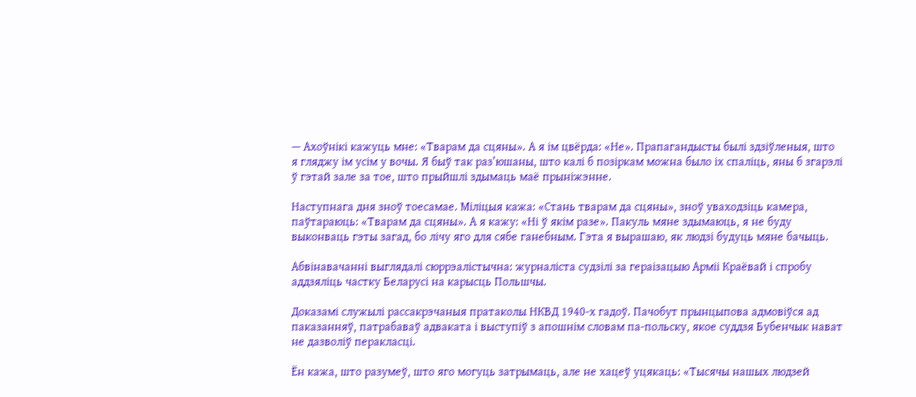— Ахоўнікі кажуць мне: «Тварам да сцяны». А я ім цвёрда: «Не». Прапагандысты былі здзіўленыя, што я гляджу ім усім у вочы. Я быў так раз’юшаны, што калі б позіркам можна было іх спаліць, яны б згарэлі ў гэтай зале за тое, што прыйшлі здымаць маё прыніжэнне.

Наступнага дня зноў тоесамае. Міліцыя кажа: «Стань тварам да сцяны», зноў уваходзіць камера, паўтараюць: «Тварам да сцяны». А я кажу: «Ні ў якім разе». Пакуль мяне здымаюць, я не буду выконваць гэты загад, бо лічу яго для сябе ганебным. Гэта я вырашаю, як людзі будуць мяне бачыць.

Абвінавачанні выглядалі сюррэалістычна: журналіста судзілі за гераізацыю Арміі Краёвай і спробу аддзяліць частку Беларусі на карысць Польшчы.

Доказамі служылі рассакрэчаныя пратаколы НКВД 1940-х гадоў. Пачобут прынцыпова адмовіўся ад паказанняў, патрабаваў адваката і выступіў з апошнім словам па-польску, якое суддзя Бубенчык нават не дазволіў перакласці.

Ён кажа, што разумеў, што яго могуць затрымаць, але не хацеў уцякаць: «Тысячы нашых людзей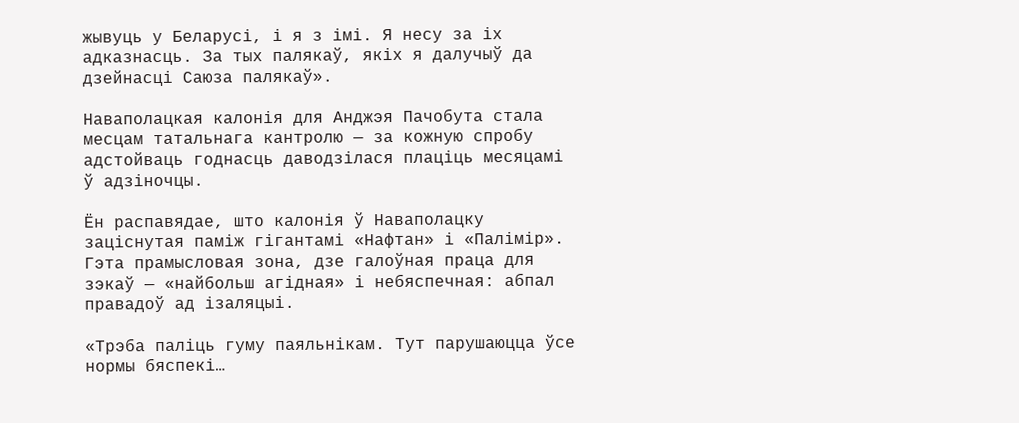жывуць у Беларусі, і я з імі. Я несу за іх адказнасць. За тых палякаў, якіх я далучыў да дзейнасці Саюза палякаў».

Наваполацкая калонія для Анджэя Пачобута стала месцам татальнага кантролю — за кожную спробу адстойваць годнасць даводзілася плаціць месяцамі ў адзіночцы.

Ён распавядае, што калонія ў Наваполацку заціснутая паміж гігантамі «Нафтан» і «Палімір». Гэта прамысловая зона, дзе галоўная праца для зэкаў — «найбольш агідная» і небяспечная: абпал правадоў ад ізаляцыі.

«Трэба паліць гуму паяльнікам. Тут парушаюцца ўсе нормы бяспекі…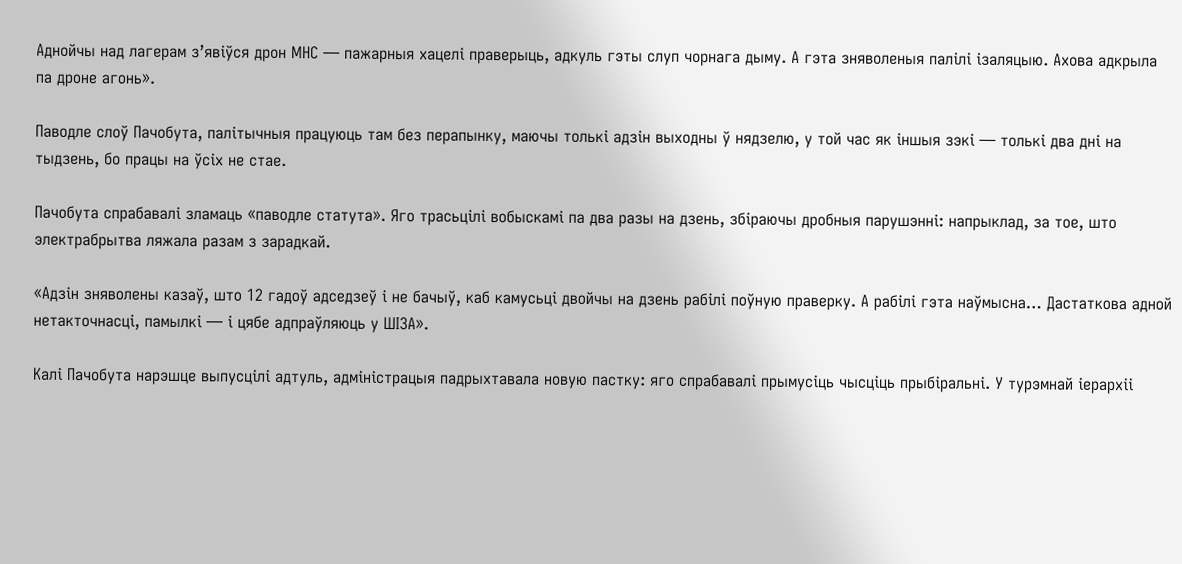Аднойчы над лагерам з’явіўся дрон МНС — пажарныя хацелі праверыць, адкуль гэты слуп чорнага дыму. А гэта зняволеныя палілі ізаляцыю. Ахова адкрыла па дроне агонь».

Паводле слоў Пачобута, палітычныя працуюць там без перапынку, маючы толькі адзін выходны ў нядзелю, у той час як іншыя зэкі — толькі два дні на тыдзень, бо працы на ўсіх не стае.

Пачобута спрабавалі зламаць «паводле статута». Яго трасьцілі вобыскамі па два разы на дзень, збіраючы дробныя парушэнні: напрыклад, за тое, што электрабрытва ляжала разам з зарадкай.

«Адзін зняволены казаў, што 12 гадоў адседзеў і не бачыў, каб камусьці двойчы на дзень рабілі поўную праверку. А рабілі гэта наўмысна… Дастаткова адной нетакточнасці, памылкі — і цябе адпраўляюць у ШІЗА».

Калі Пачобута нарэшце выпусцілі адтуль, адміністрацыя падрыхтавала новую пастку: яго спрабавалі прымусіць чысціць прыбіральні. У турэмнай іерархіі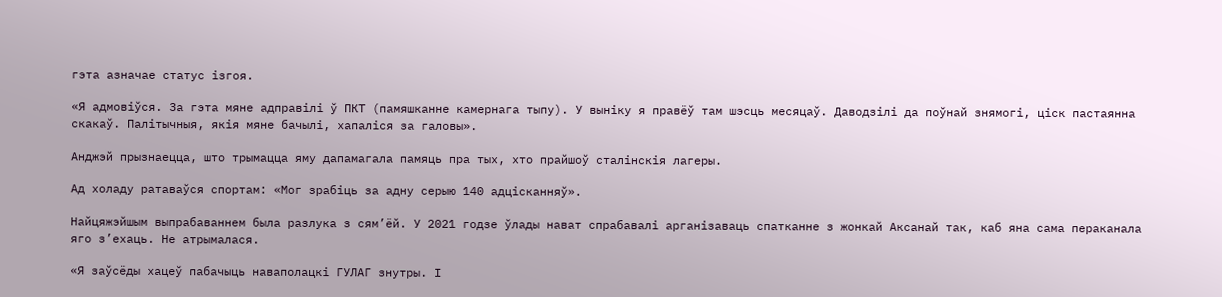гэта азначае статус ізгоя.

«Я адмовіўся. За гэта мяне адправілі ў ПКТ (памяшканне камернага тыпу). У выніку я правёў там шэсць месяцаў. Даводзілі да поўнай знямогі, ціск пастаянна скакаў. Палітычныя, якія мяне бачылі, хапаліся за галовы».

Анджэй прызнаецца, што трымацца яму дапамагала памяць пра тых, хто прайшоў сталінскія лагеры.

Ад холаду ратаваўся спортам: «Мог зрабіць за адну серыю 140 адцісканняў».

Найцяжэйшым выпрабаваннем была разлука з сям’ёй. У 2021 годзе ўлады нават спрабавалі арганізаваць спатканне з жонкай Аксанай так, каб яна сама пераканала яго з’ехаць. Не атрымалася.

«Я заўсёды хацеў пабачыць наваполацкі ГУЛАГ знутры. І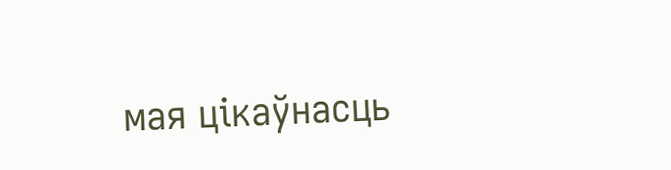мая цікаўнасць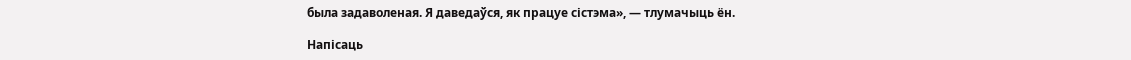была задаволеная. Я даведаўся, як працуе сістэма», — тлумачыць ён.

Напісаць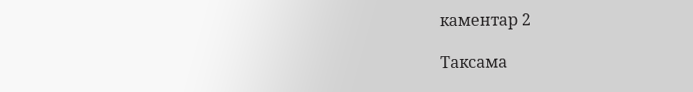каментар 2

Таксама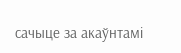сачыце за акаўнтамі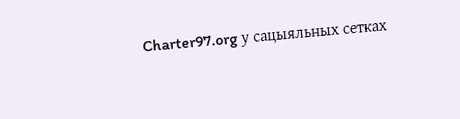Charter97.org у сацыяльных сетках